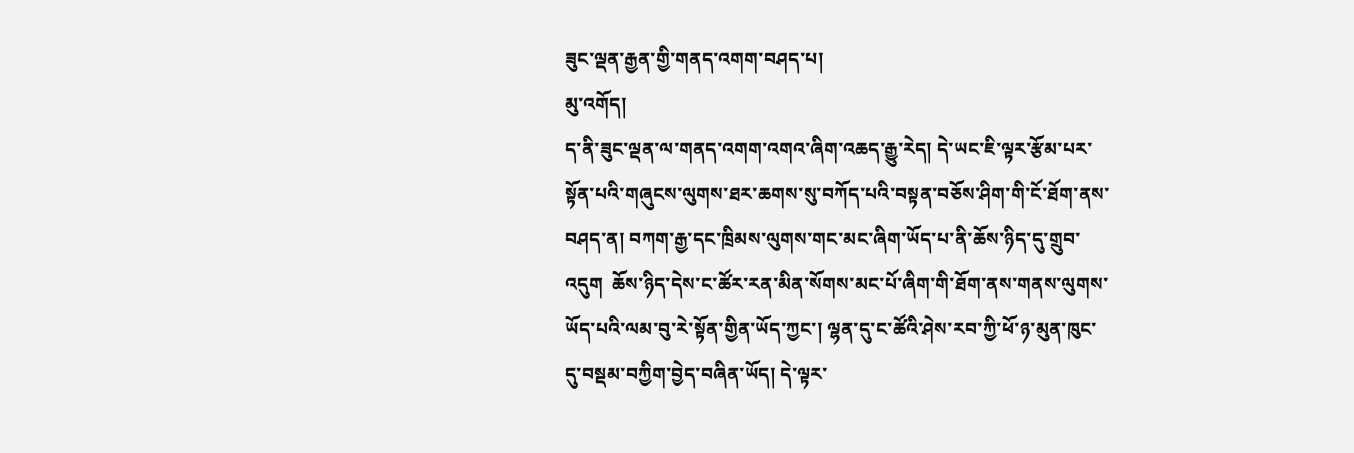ཟུང་ལྡན་རྒྱན་གྱི་གནད་འགག་བཤད་པ།
མུ་འགོད།
ད་ནི་ཟུང་ལྡན་ལ་གནད་འགག་འགའ་ཞིག་འཆད་རྒྱུ་རེད། དེ་ཡང་ཇི་ལྟར་རྩོམ་པར་སྟོན་པའི་གཞུངས་ལུགས་ཐར་ཆགས་སུ་བཀོད་པའི་བསྟན་བཅོས་ཤིག་གི་ངོ་ཐོག་ནས་བཤད་ན། བཀག་རྒྱ་དང་ཁྲིམས་ལུགས་གང་མང་ཞིག་ཡོད་པ་ནི་ཆོས་ཉིད་དུ་གྲུབ་འདུག  ཆོས་ཉིད་དེས་ང་ཚོར་རན་མིན་སོགས་མང་པོ་ཞིག་གི་ཐོག་ནས་གནས་ལུགས་ཡོད་པའི་ལམ་བུ་རེ་སྟོན་གྱིན་ཡོད་ཀྱང་། ལྷན་དུ་ང་ཚོའི་ཤེས་རབ་ཀྱི་ཕོ་ཉ་མུན་ཁུང་དུ་བསྡམ་བཀྱིག་བྱེད་བཞིན་ཡོད། དེ་ལྟར་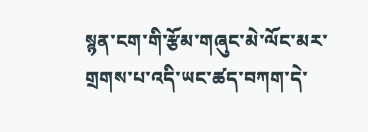སྙན་ངག་གི་རྩོམ་གཞུང་མེ་ལོང་མར་གྲགས་པ་འདི་ཡང་ཚད་བཀག་དེ་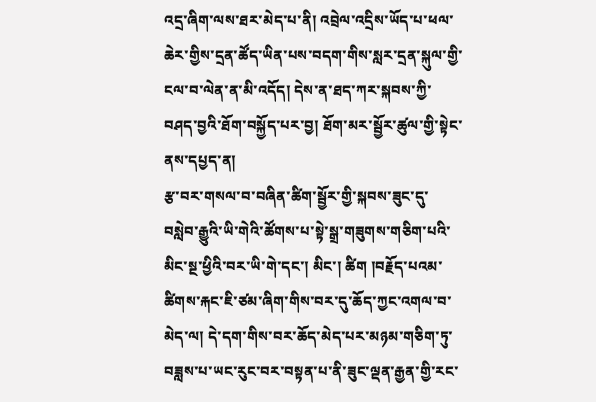འདྲ་ཞིག་ལས་ཐར་མེད་པ་ནི། འབྲེལ་འདྲིས་ཡོད་པ་ཕལ་ཆེར་གྱིས་དྲན་ཚོད་ཡིན་པས་བདག་གིས་སླར་དྲན་སྐུལ་གྱི་ངལ་བ་ལེན་ན་མི་འདོད། དེས་ན་ཐད་ཀར་སྐབས་ཀྱི་བཤད་བྱའི་ཐོག་བསྐྱོད་པར་བྱ། ཐོག་མར་སྦྱོར་ཚུལ་གྱི་སྟེང་ནས་དཔྱད་ན།
རྩ་བར་གསལ་བ་བཞིན་ཚིག་སྦྱོར་གྱི་སྐབས་ཟུང་དུ་བསླེབ་རྒྱུའི་ཡི་གེའི་ཚོགས་པ་སྟེ་སྒྲ་གཟུགས་གཅིག་པའི་མིང་སྔ་ཕྱིའི་བར་ཡི་གེ་དང་། མིང་། ཚིག །བརྗོད་པའམ་ཚིགས་རྐང་ཇི་ཙམ་ཞིག་གིས་བར་དུ་ཆོད་ཀྱང་འགལ་བ་མེད་ལ། དེ་དག་གིས་བར་ཆོད་མེད་པར་མཉམ་གཅིག་ཏུ་བཟླས་པ་ཡང་རུང་བར་བསྟན་པ་ནི་ཟུང་ལྡན་རྒྱན་གྱི་རང་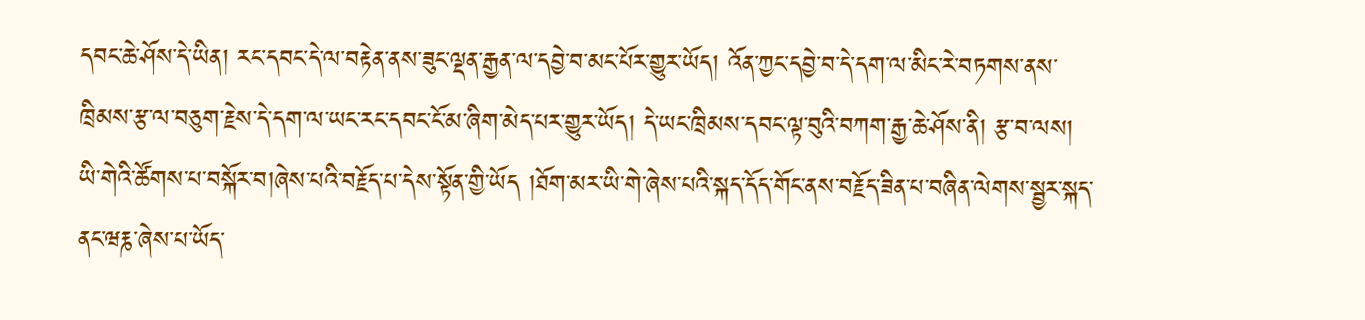དབང་ཆེ་ཤོས་དེ་ཡིན། རང་དབང་དེ་ལ་བརྟེན་ནས་ཟུང་ལྡན་རྒྱན་ལ་དབྱེ་བ་མང་པོར་གྱུར་ཡོད། འོན་ཀྱང་དབྱེ་བ་དེ་དག་ལ་མིང་རེ་བཏགས་ནས་ཁྲིམས་རྩ་ལ་བཅུག་རྗེས་དེ་དག་ལ་ཡང་རང་དབང་ངོ་མ་ཞིག་མེད་པར་གྱུར་ཡོད། དེ་ཡང་ཁྲིམས་དབང་ལྟ་བུའི་བཀག་རྒྱ་ཆེ་ཤོས་ནི། རྩ་བ་ལས། ཡི་གེའི་ཚོགས་པ་བསྐོར་བ།ཞེས་པའི་བརྗོད་པ་དེས་སྟོན་གྱི་ཡོད །ཐོག་མར་ཡི་གེ་ཞེས་པའི་སྐད་དོད་གོང་ནས་བརྗོད་ཟིན་པ་བཞིན་ལེགས་སྦྱར་སྐད་ནང་ཝརྞ་ཞེས་པ་ཡོད་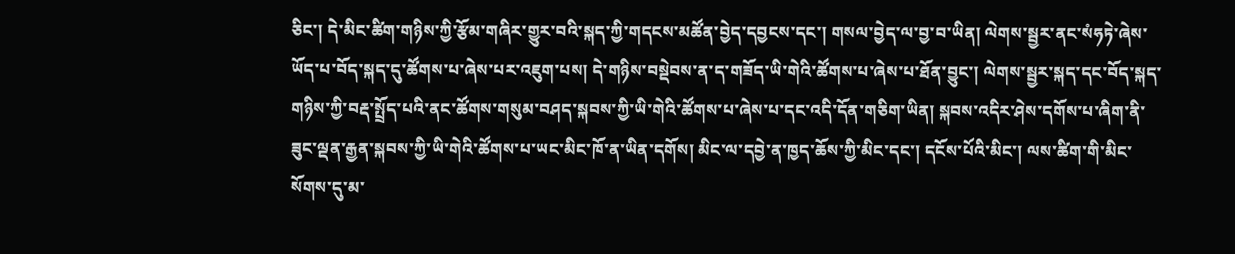ཅིང་། དེ་མིང་ཚིག་གཉིས་ཀྱི་རྩོམ་གཞིར་གྱུར་བའི་སྐད་ཀྱི་གདངས་མཚོན་བྱེད་དབྱངས་དང་། གསལ་བྱེད་ལ་བྱ་བ་ཡིན། ལེགས་སྦྱར་ནང་སཾཧཏེ་ཞེས་ཡོད་པ་བོད་སྐད་དུ་ཚོགས་པ་ཞེས་པར་འཇུག་པས། དེ་གཉིས་བསྡེབས་ན་ད་གཟོད་ཡི་གེའི་ཚོགས་པ་ཞེས་པ་ཐོན་བྱུང་། ལེགས་སྦྱར་སྐད་དང་བོད་སྐད་གཉིས་ཀྱི་བརྡ་སྤྲོད་པའི་ནང་ཚོགས་གསུམ་བཤད་སྐབས་ཀྱི་ཡི་གེའི་ཚོགས་པ་ཞེས་པ་དང་འདི་དོན་གཅིག་ཡིན། སྐབས་འདིར་ཤེས་དགོས་པ་ཞིག་ནི་ཟུང་ལྡན་རྒྱན་སྐབས་ཀྱི་ཡི་གེའི་ཚོགས་པ་ཡང་མིང་ཁོ་ན་ཡིན་དགོས། མིང་ལ་དབྱེ་ན་ཁྱད་ཆོས་ཀྱི་མིང་དང་། དངོས་པོའི་མིང་། ལས་ཚིག་གི་མིང་སོགས་དུ་མ་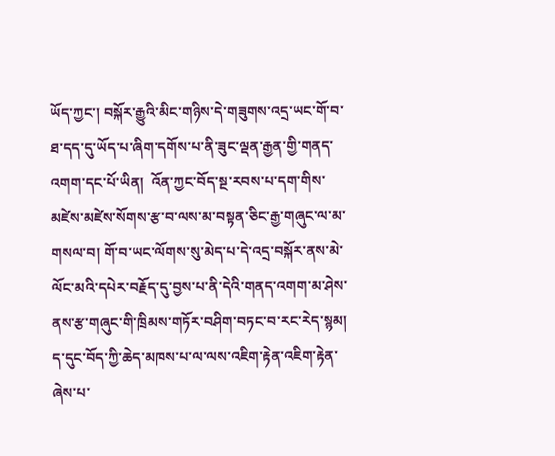ཡོད་ཀྱང་། བསྐོར་རྒྱུའི་མིང་གཉིས་དེ་གཟུགས་འདྲ་ཡང་གོ་བ་ཐ་དད་དུ་ཡོད་པ་ཞིག་དགོས་པ་ནི་ཟུང་ལྡན་རྒྱན་གྱི་གནད་འགག་དང་པོ་ཡིན།  འོན་ཀྱང་བོད་སྔ་རབས་པ་དག་གིས་མཛེས་མཛེས་སོགས་རྩ་བ་ལས་མ་བསྟན་ཅིང་རྒྱ་གཞུང་ལ་མ་གསལ་བ། གོ་བ་ཡང་ལོགས་སུ་མེད་པ་དེ་འདྲ་བསྐོར་ནས་མེ་ལོང་མའི་དཔེར་བརྗོད་དུ་བྱས་པ་ནི་དེའི་གནད་འགག་མ་ཤེས་ནས་རྩ་གཞུང་གི་ཁྲིམས་གཏོར་བཤིག་བཏང་བ་རང་རེད་སྙམ། ད་དུང་བོད་ཀྱི་ཆེད་མཁས་པ་ལ་ལས་འཇིག་རྟེན་འཇིག་རྟེན་ཞེས་པ་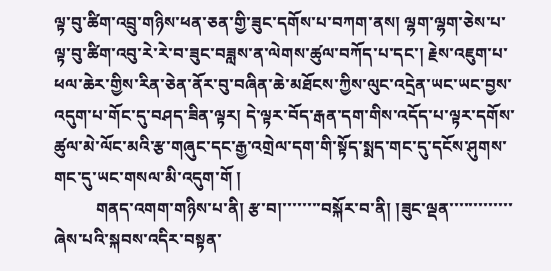ལྟ་བུ་ཚིག་འབྲུ་གཉིས་ཕན་ཅན་གྱི་ཟུང་དགོས་པ་བཀག་ནས། ལྷག་ལྷག་ཅེས་པ་ལྟ་བུ་ཚིག་འབུ་རེ་རེ་བ་ཟུང་བཟླས་ན་ལེགས་ཚུལ་བཀོད་པ་དང་། རྗེས་འཇུག་པ་ཕལ་ཆེར་གྱིས་རིན་ཅེན་ནོར་བུ་བཞིན་ཆེ་མཐོངས་ཀྱིས་ལུང་འདྲེན་ཡང་ཡང་བྱས་འདུག་པ་གོང་དུ་བཤད་ཟིན་ལྟར། དེ་ལྟར་བོད་རྒན་དག་གིས་འདོད་པ་ལྟར་དགོས་ཚུལ་མེ་ལོང་མའི་རྩ་གཞུང་དང་རྒྱ་འགྲེལ་དག་གི་སྟོད་སྨད་གང་དུ་དངོས་ཤུགས་གང་དུ་ཡང་གསལ་མི་འདུག་གོ །
          གནད་འགག་གཉིས་པ་ནི། རྩ་བ།་་་་་་་་བསྐོར་བ་ནི། །ཟུང་ལྡན་་་་་་་་་་་་་ཞེས་པའི་སྐབས་འདིར་བསྟན་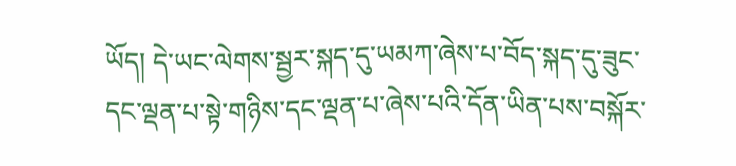ཡོད། དེ་ཡང་ལེགས་སྦྱར་སྐད་དུ་ཡམཀ་ཞེས་པ་བོད་སྐད་དུ་ཟུང་དང་ལྡན་པ་སྟེ་གཉིས་དང་ལྡན་པ་ཞེས་པའི་དོན་ཡིན་པས་བསྐོར་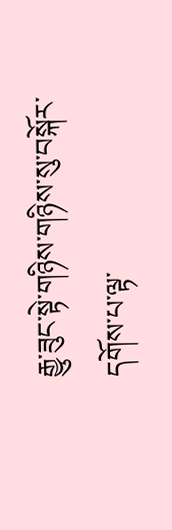རྒྱུ་ཟུང་སྟེ་གཉིས་གཉིས་སུ་བསྐོར་དགོས་པ་ལྟ་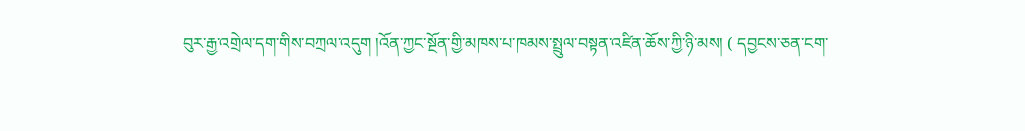བུར་རྒྱ་འགྲེལ་དག་གིས་བཀྲལ་འདུག །འོན་ཀྱང་སྔོན་གྱི་མཁས་པ་ཁམས་སྤྲུལ་བསྟན་འཛིན་ཆོས་ཀྱི་ཉི་མས། ( དབྱངས་ཅན་ངག་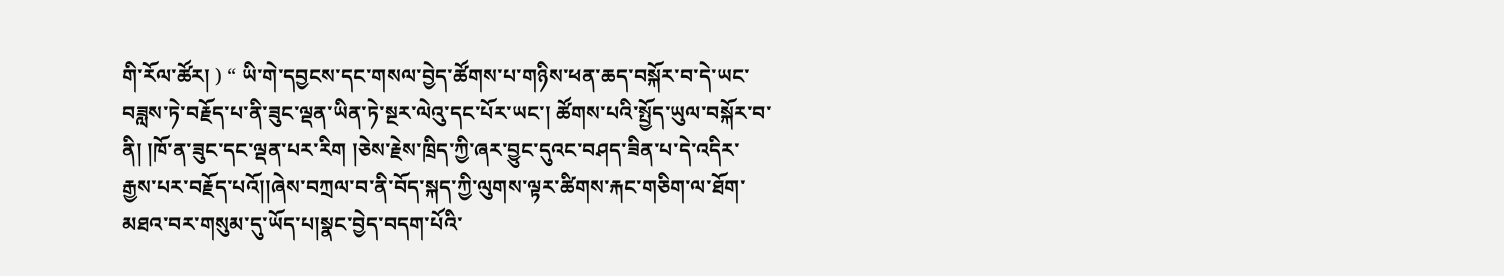གི་རོལ་ཚོར། ) “ ཡི་གེ་དབྱངས་དང་གསལ་བྱེད་ཚོགས་པ་གཉིས་ཕན་ཆད་བསྐོར་བ་དེ་ཡང་བཟླས་ཏེ་བརྗོད་པ་ནི་ཟུང་ལྡན་ཡིན་ཏེ་སྔར་ལེའུ་དང་པོར་ཡང་། ཚོགས་པའི་སྤྱོད་ཡུལ་བསྐོར་བ་ནི། །ཁོ་ན་ཟུང་དང་ལྡན་པར་རིག །ཅེས་རྗེས་ཁྲིད་ཀྱི་ཞར་བྱུང་དུའང་བཤད་ཟིན་པ་དེ་འདིར་རྒྱས་པར་བརྗོད་པའོ།།ཞེས་བཀྲལ་བ་ནི་བོད་སྐད་ཀྱི་ལུགས་ལྟར་ཚིགས་རྐང་གཅིག་ལ་ཐོག་མཐའ་བར་གསུམ་དུ་ཡོད་པ།སྣང་བྱེད་བདག་པོའི་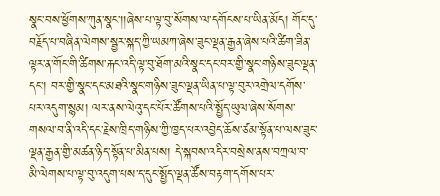སྣང་བས་ཕྱོགས་ཀུན་སྣང་།།ཞེས་པ་ལྟ་བུ་སོགས་ལ་དགོངས་པ་ཡིན་མོད། གོང་དུ་བརྗོད་པ་བཞིན་ལེགས་སྦྱར་སྐད་ཀྱི་ཡམཀ་ཞེས་ཟུང་ལྡན་རྒྱན་ཞེས་པའི་ཚིག་ཟིན་ལྟར་ན་གོང་གི་ཚིགས་རྐང་འདི་ལྟ་བུ་ཐོག་མའི་སྣང་དང་བར་གྱི་སྣང་གཉིས་ཟུང་ལྡན་དང་། བར་གྱི་སྣང་དང་མཐའི་སྣང་གཉིས་ཟུང་ལྡན་ཡིན་པ་ལྟ་བུར་འགྲེལ་དགོས་པར་འདུག་སྙམ། ལར་ནས་ལེའུ་དང་པོར་ཚོགས་པའི་སྤྱོད་ཡུལ་ཞེས་སོགས་གསལ་བ་ནི་འདི་དང་རྗེས་ཁྲིད་གཉིས་ཀྱི་ཁྱད་པར་འབྱེད་ཆོས་ཙམ་སྟོན་པ་ལས་ཟུང་ལྡན་རྒྱན་གྱི་མཚན་ཉིད་སྟོན་པ་མིན་པས། དེ་སྐབས་འདིར་བསྲེས་ནས་བཀྲལ་བ་མི་ལེགས་པ་ལྟ་བུ་འདུག་པས་ད་དུང་སྤྱོད་ལྡན་ཚོས་བརྟག་དགོས་པར་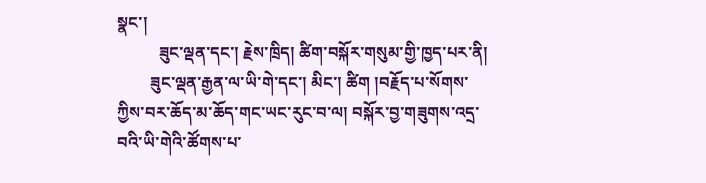སྣང་།
          ཟུང་ལྡན་དང་། རྗེས་ཁྲིད། ཚིག་བསྐོར་གསུམ་གྱི་ཁྱད་པར་ནི།
        ཟུང་ལྡན་རྒྱན་ལ་ཡི་གེ་དང་། མིང་། ཚིག །བརྗོད་པ་སོགས་ཀྱིས་བར་ཆོད་མ་ཆོད་གང་ཡང་རུང་བ་ལ། བསྐོར་བྱ་གཟུགས་འདྲ་བའི་ཡི་གེའི་ཚོགས་པ་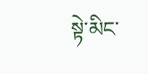སྟེ་མིང་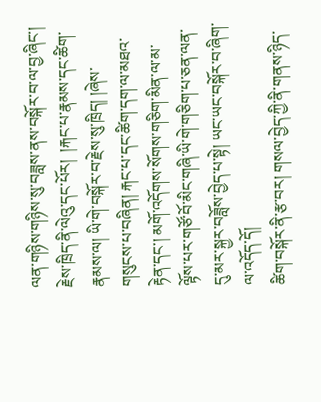ལན་གཉིས་གཉིས་སུ་བཟླས་ནས་བསྐོར་བ་ལ་བྱ་ཞིང་།
རྗེས་ཁྲིད་ནི་ལེའུ་དང་པོར།  །རྐང་པ་རྣམས་དང་ཚིག་རྣམས་ལ། ཡི་གེ་བསྐོར་བ་རྗེས་སུ་ཁྲིད། །ཞེས་གསུངས་པ་བཞིན། རྐང་པ་དང་ཚིག་དག་ལ་མཐའ་རྟེན་དང་། མགོ་འདོགས་སོགས་གཅིག་མིན་ལ་མ་ལྟོས་པར་གཙོ་བོ་མིང་གཞི་ཡི་གེ་གཅིག་པ་ཅན་ལན་དུ་མར་སྐྱར་བཟློས་བྱེད་པ་སྟེ། ཡང་ཡང་བསྐོར་བ་ཞིག་ལ་འདོད་དོ།
ཚིག་བསྐོར་ནི་རྩ་བར། གསལ་བྱེད་ཀྱི་ནི་གནས་ཉིད་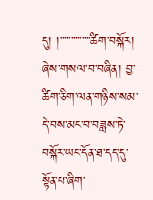དུ། །་་་་་་་་་་་་་་ཚིག་བསྐོར། ཞེས་གསལ་བ་བཞིན། བྱ་ཚིག་ཅིག་ལན་གཉིས་སམ་དེ་བས་མང་བ་བཟླས་ཏེ་བསྐོར་ཡང་དོན་ཐ་དད་དུ་སྟོན་པ་ཞིག་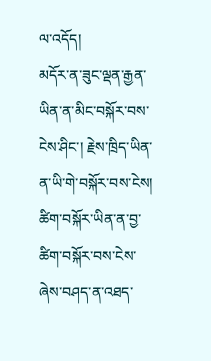ལ་འདོད།
མདོར་ན་ཟུང་ལྡན་རྒྱན་ཡིན་ན་མིང་བསྐོར་བས་ངེས་ཤིང་། རྗེས་ཁྲིད་ཡིན་ན་ཡི་གེ་བསྐོར་བས་ངེས། ཚིག་བསྐོར་ཡིན་ན་བྱ་ཚིག་བསྐོར་བས་ངེས་ཞེས་བཤད་ན་འཐད་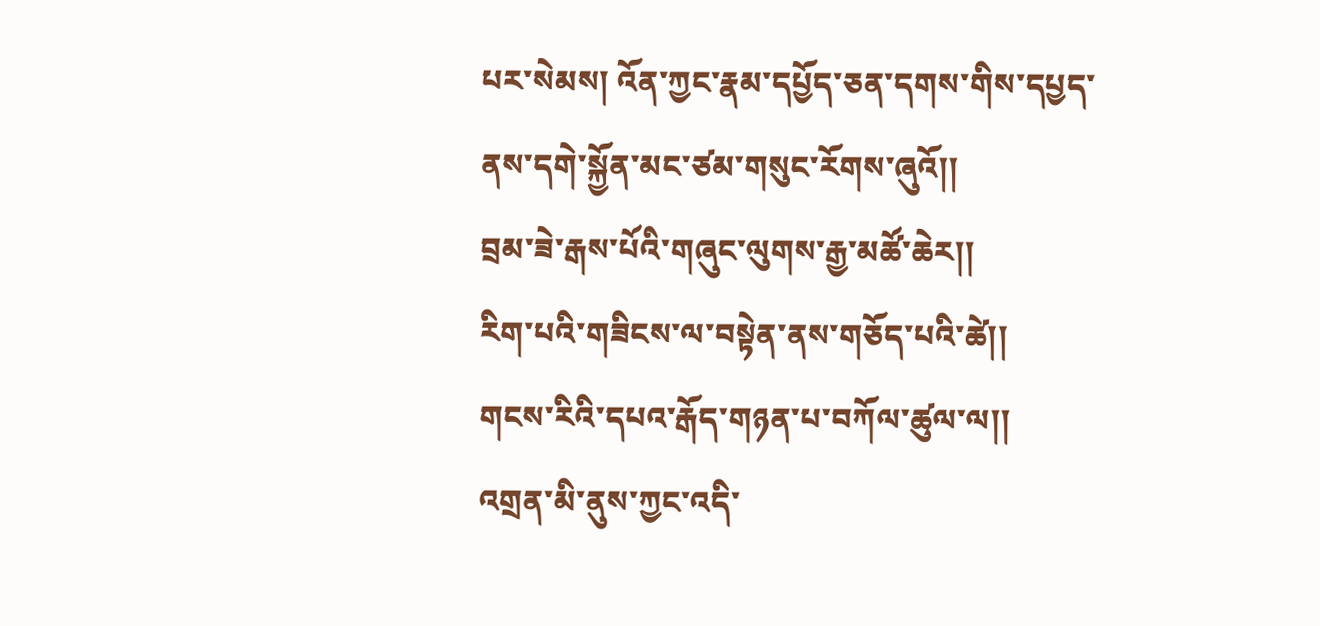པར་སེམས། འོན་ཀྱང་རྣམ་དཔྱོད་ཅན་དགས་གིས་དཔྱད་ནས་དགེ་སྐྱོན་མང་ཙམ་གསུང་རོགས་ཞུའོ།།
བྲམ་ཟེ་རྒས་པོའི་གཞུང་ལུགས་རྒྱ་མཚོ་ཆེར།།
རིག་པའི་གཟིངས་ལ་བསྟེན་ནས་གཅོད་པའི་ཚེ།།
གངས་རིའི་དཔའ་རྒོད་གཉན་པ་བཀོལ་ཚུལ་ལ།།
འགྲན་མི་ནུས་ཀྱང་འདི་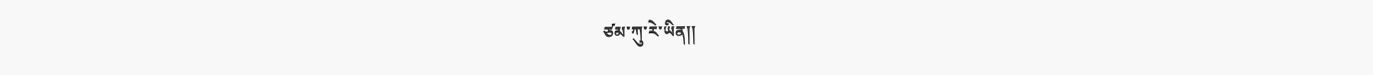ཙམ་ཀུ་རེ་ཡིན།།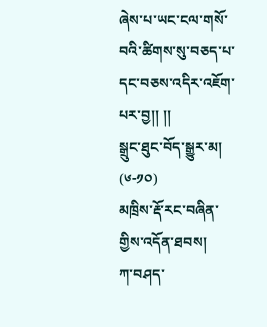ཞེས་པ་ཡང་ངལ་གསོ་བའི་ཚིགས་སུ་བཅད་པ་དང་བཅས་འདིར་འཇོག་པར་བྱ།། །།
སྒྲུང་ཐུང་བོད་སྒྱུར་མ། (༦-༡༠)
མཁྲིས་རྡོ་རང་བཞིན་གྱིས་འདོན་ཐབས།
ཀ་བཤད་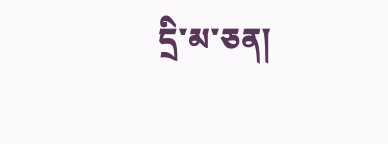དྲི་མ་ཅན།